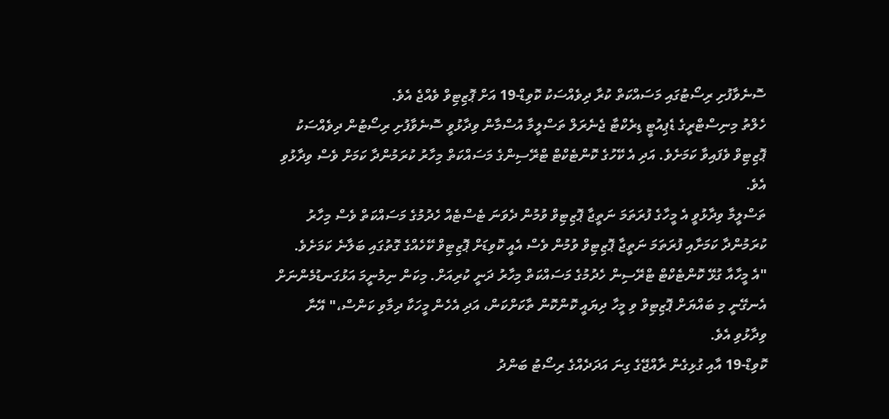ސޮނެވާފުށި ރިސޯޓުގައި މަސައްކަތް ކުރާ ދިވެއްސަކު ކޮވިޑް-19 އަށް ޕޮޒިޓިވް ވެއްޖެ އެވެ.
ހެލްތު މިނިސްޓްރީގެ ޑެޕިއުޓީ ޑިރެކްޓާ ޖެނެރަލް ތަސްލީމާ އުސްމާން ވިދާޅުވީ ސޮނެވާފުށި ރިސޯޓުން ދިވެއްސަކު ޕޮޒިޓިވް ވެފައިވާ ކަމަށެވެ. އަދި އެ ކޭހުގެ ކޮންޓެކްޓް ޓްރޭސިންގެ މަސައްކަތް މިހާރު ކުރަމުންދާ ކަމަށް ވެސް ވިދާޅުވި އެވެ.
ތަސްލީމާ ވިދާޅުވީ އެ މީހާގެ ފުރަތަމަ ނަތީޖާ ޕޮޒިޓިވް ވުމުން ދެވަނަ ޓެސްޓެއް ހެދުމުގެ މަސައްކަތް ވެސް މިހާރު ކުރަމުންދާ ކަމަށާއި ފުރަތަމަ ނަތީޖާ ޕޮޒިޓިވް ވުމުން ވެސް އެއީ ކޮވިޑަށް ޕޮޒިޓިވް ކޭހެއްގެ ގޮތުގައި ބަލާނެ ކަމަށެވެ.
"އެ މީހާއާ ގުޅޭ ކޮންޓެކްޓް ޓްރޭސިން ހެދުމުގެ މަސައްކަތް މިހާރު ދަނީ ކުރިއަށް. މިކަން ނިމުނީމަ އަޅުގަނޑުމެންނަށް އެނގޭނީ މި ބައްޔަށް ޕޮޒިޓިވް ވި މީހާ ދިޔައީ ކޮންކޮން ތާކަށްކަން، އަދި އެހެން މީހަކާ ދިމާވި ކަންސް،" އޭނާ ވިދާޅުވި އެވެ.
ކޮވިޑް-19 އާއި ގުޅިގެން ރާއްޖޭގެ ގިނަ އަދަދެއްގެ ރިސޯޓު ބަންދު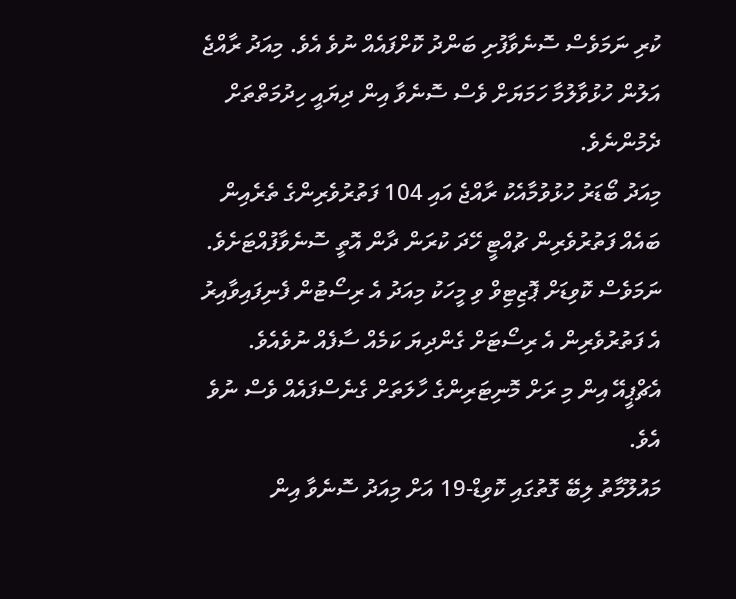ކުރި ނަމަވެސް ސޮނެވާފުށި ބަންދު ކޮށްފައެއް ނުވެ އެވެ. މިއަދު ރާއްޖެ އަލުން ހުޅުވާލުމާ ހަމަޔަށް ވެސް ސޮނެވާ އިން ދިޔައީ ހިދުމަތްތަށް ދެމުންނެވެ.
މިއަދު ބޯޑަރު ހުޅުވުމާއެކު ރާއްޖެ އައި 104 ފަތުރުވެރިންގެ ތެރެއިން ބައެއް ފަތުރުވެރިން ޗުއްޓީ ހޭދަ ކުރަން ދާން އޮތީ ސޮނެވާފުއްޓަށެވެ. ނަމަވެސް ކޮވިޑަށް ޕޮޒިޓިވް ވި މީހަކު މިއަދު އެ ރިސޯޓުން ފެނިފައިވާއިރު އެ ފަތުރުވެރިން އެ ރިސޯޓަށް ގެންދިޔަ ކަމެއް ސާފެއް ނުވެއެވެ. އެޗްޕީއޭ އިން މި ރަށް މޮނިޓަރިންގެ ހާލަތަށް ގެނެސްފައެއް ވެސް ނުވެ އެވެ.
މައުލޫމާތު ލިބޭ ގޮތުގައި ކޮވިޑް-19 އަށް މިއަދު ސޮނެވާ އިން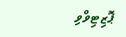ޕޮޒިޓިވްވި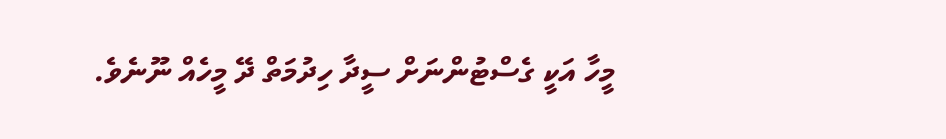މީހާ އަކީ ގެސްޓުންނަށް ސީދާ ހިދުމަތް ދޭ މީހެއް ނޫނެވެ.